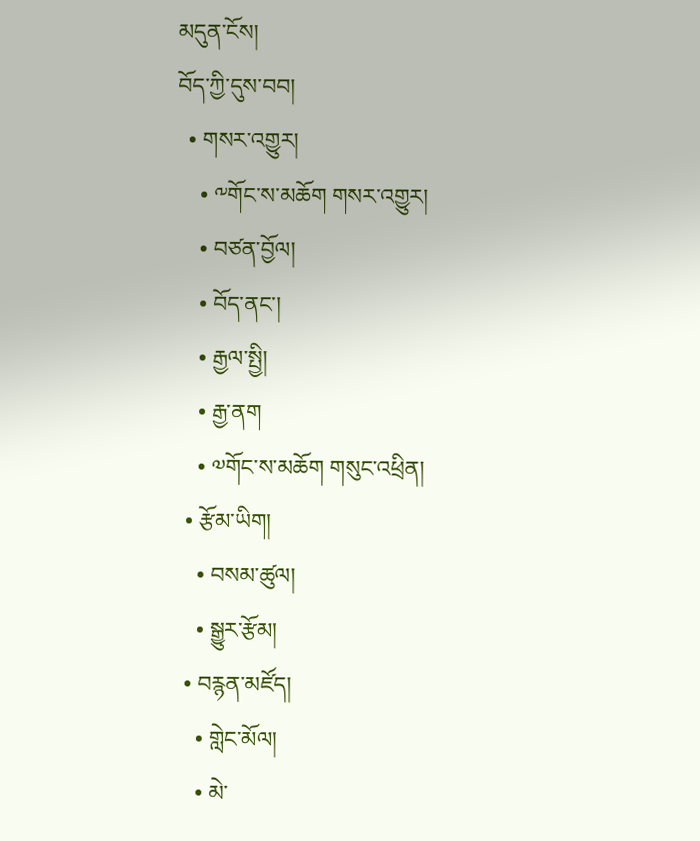མདུན་ངོས།
བོད་ཀྱི་དུས་བབ།
  • གསར་འགྱུར།
    • ༸གོང་ས་མཆོག གསར་འགྱུར།
    • བཙན་བྱོལ།
    • བོད་ནང་།
    • རྒྱལ་སྤྱི།
    • རྒྱ་ནག
    • ༧གོང་ས་མཆོག གསུང་འཕྲིན།
  • རྩོམ་ཡིག།
    • བསམ་ཚུལ།
    • སྒྱུར་རྩོམ།
  • བརྙན་མཛོད།
    • གླེང་མོལ།
    • མེ་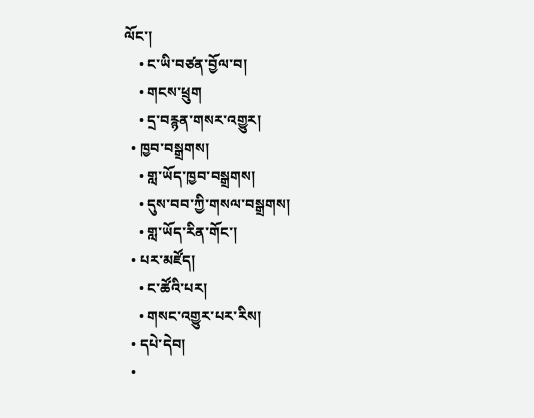ལོང་།
    • ང་ཡི་བཙན་བྱོལ་བ།
    • གངས་ཕྲུག
    • དྲ་བརྙན་གསར་འགྱུར།
  • ཁྱབ་བསྒྲགས།
    • གླ་ཡོད་ཁྱབ་བསྒྲགས།
    • དུས་བབ་ཀྱི་གསལ་བསྒྲགས།
    • གླ་ཡོད་རིན་གོང་།
  • པར་མཛོད།
    • ང་ཚོའི་པར།
    • གསང་འགྱུར་པར་རིས།
  • དཔེ་དེབ།
  •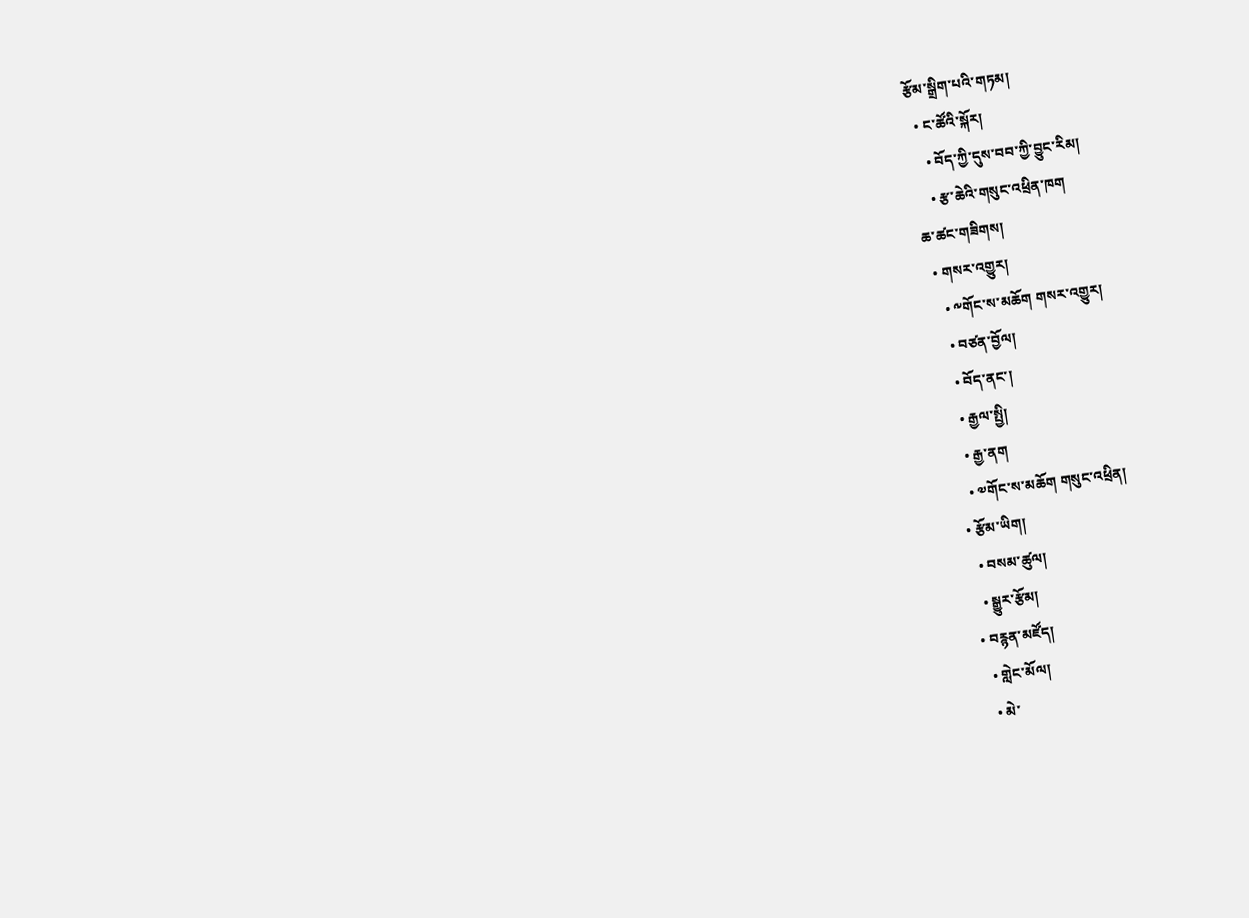རྩོམ་སྒྲིག་པའི་གཏམ།
  • ང་ཚོའི་སྐོར།
    • བོད་ཀྱི་དུས་བབ་ཀྱི་བྱུང་རིམ།
    • རྩ་ཆེའི་གསུང་འཕྲིན་ཁག
ཆ་ཚང་གཟིགས།
  • གསར་འགྱུར།
    • ༸གོང་ས་མཆོག གསར་འགྱུར།
    • བཙན་བྱོལ།
    • བོད་ནང་།
    • རྒྱལ་སྤྱི།
    • རྒྱ་ནག
    • ༧གོང་ས་མཆོག གསུང་འཕྲིན།
  • རྩོམ་ཡིག།
    • བསམ་ཚུལ།
    • སྒྱུར་རྩོམ།
  • བརྙན་མཛོད།
    • གླེང་མོལ།
    • མེ་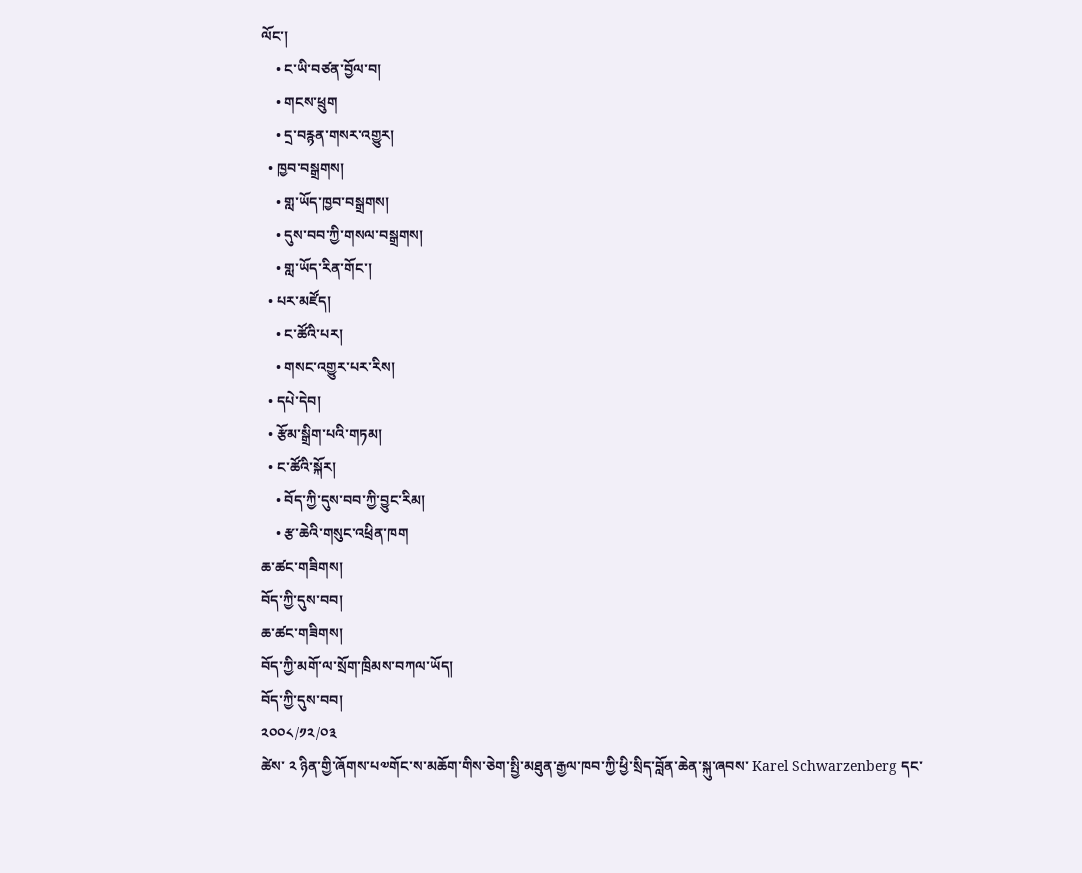ལོང་།
    • ང་ཡི་བཙན་བྱོལ་བ།
    • གངས་ཕྲུག
    • དྲ་བརྙན་གསར་འགྱུར།
  • ཁྱབ་བསྒྲགས།
    • གླ་ཡོད་ཁྱབ་བསྒྲགས།
    • དུས་བབ་ཀྱི་གསལ་བསྒྲགས།
    • གླ་ཡོད་རིན་གོང་།
  • པར་མཛོད།
    • ང་ཚོའི་པར།
    • གསང་འགྱུར་པར་རིས།
  • དཔེ་དེབ།
  • རྩོམ་སྒྲིག་པའི་གཏམ།
  • ང་ཚོའི་སྐོར།
    • བོད་ཀྱི་དུས་བབ་ཀྱི་བྱུང་རིམ།
    • རྩ་ཆེའི་གསུང་འཕྲིན་ཁག
ཆ་ཚང་གཟིགས།
བོད་ཀྱི་དུས་བབ།
ཆ་ཚང་གཟིགས།
བོད་ཀྱི་མགོ་ལ་སྲོག་ཁྲིམས་བཀལ་ཡོད།
བོད་ཀྱི་དུས་བབ།
༢༠༠༨/༡༢/༠༣
ཚེས་ ༢ ཉིན་གྱི་ཞོགས་པ༧གོང་ས་མཆོག་གིས་ཅེག་སྤྱི་མཐུན་རྒྱལ་ཁབ་ཀྱི་ཕྱི་སྲིད་བློན་ཆེན་སྐུ་ཞབས་ Karel Schwarzenberg དང་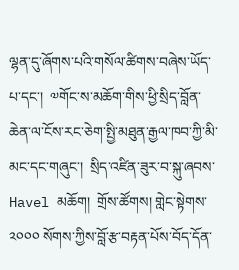ལྷན་དུ་ཞོགས་པའི་གསོལ་ཚིགས་བཞེས་ཡོད་པ་དང་།  ༧གོང་ས་མཆོག་གིས་ཕྱི་སྲིད་བློན་ཆེན་ལ་ངོས་རང་ཅེག་སྤྱི་མཐུན་རྒྱལ་ཁབ་ཀྱི་མི་མང་དང་གཞུང་།  སྲིད་འཛིན་ཟུར་བ་སྐུ་ཞབས་Havel མཆོག།  གྲོས་ཚོགས། གླེང་སྟེགས་ ༢༠༠༠ སོགས་ཀྱིས་བློ་རྩ་བརྟན་པོས་བོད་དོན་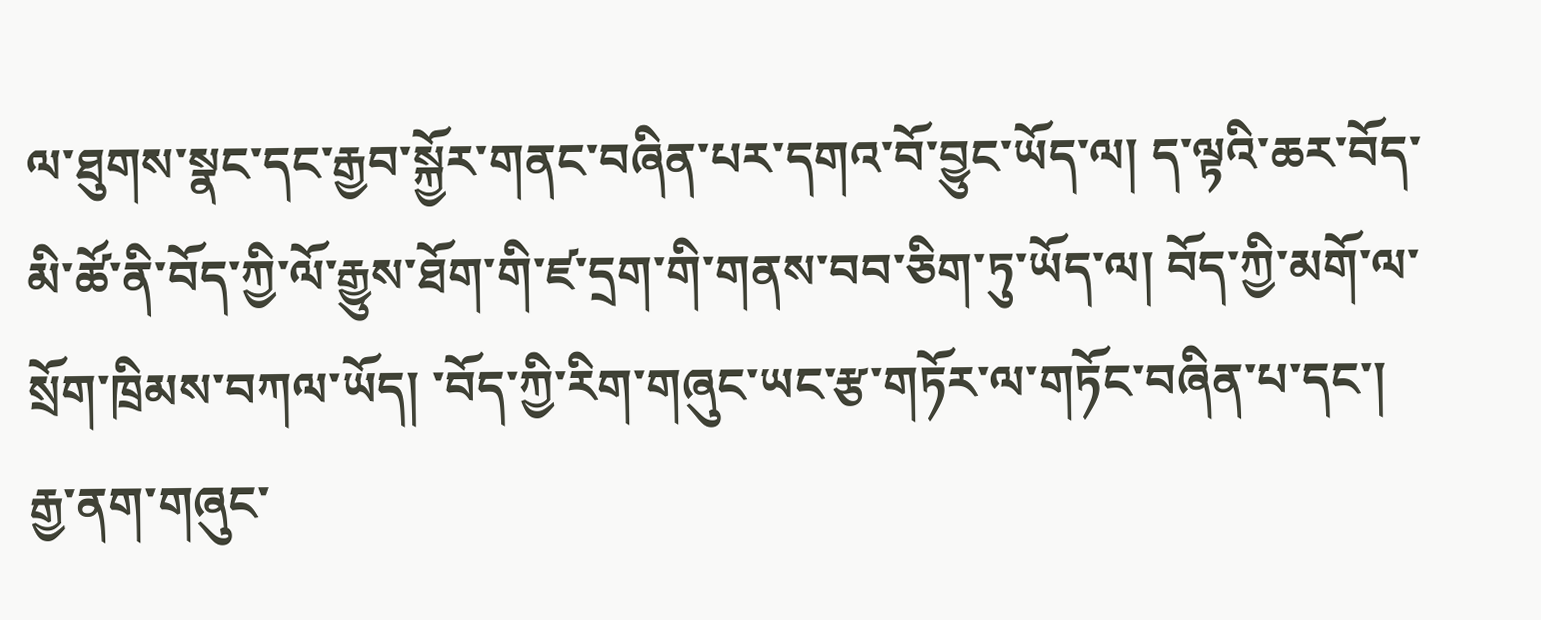ལ་ཐུགས་སྣང་དང་རྒྱབ་སྐྱོར་གནང་བཞིན་པར་དགའ་བོ་བྱུང་ཡོད་ལ། ད་ལྟའི་ཆར་བོད་མི་ཚོ་ནི་བོད་ཀྱི་ལོ་རྒྱུས་ཐོག་གི་ཛ་དྲག་གི་གནས་བབ་ཅིག་ཏུ་ཡོད་ལ། བོད་ཀྱི་མགོ་ལ་སྲོག་ཁྲིམས་བཀལ་ཡོད། ་བོད་ཀྱི་རིག་གཞུང་ཡང་རྩ་གཏོར་ལ་གཏོང་བཞིན་པ་དང་། རྒྱ་ནག་གཞུང་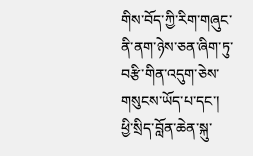གིས་བོད་ཀྱི་རིག་གཞུང་ནི་ནག་ཉེས་ཅན་ཞིག་ཏུ་བརྩི་གིན་འདུག་ཅེས་གསུངས་ཡོད་པ་དང་། ཕྱི་སྲིད་བློན་ཆེན་སྐུ་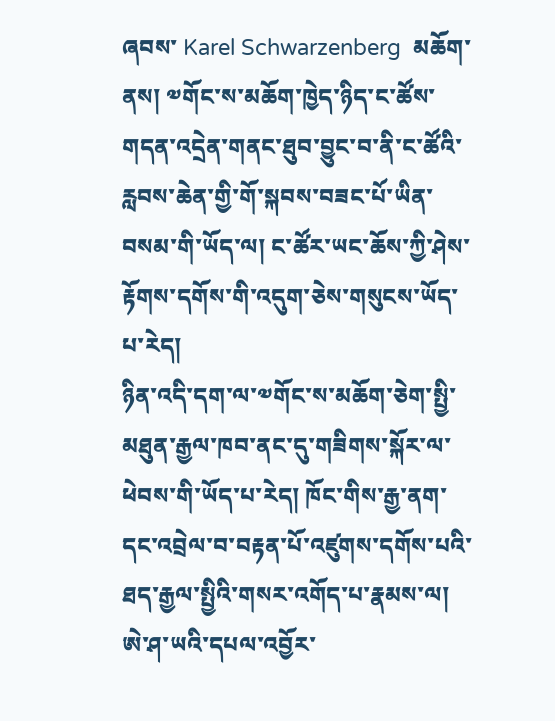ཞབས་ Karel Schwarzenberg  མཆོག་ནས། ༧གོང་ས་མཆོག་ཁྱེད་ཉིད་ང་ཚོས་གདན་འདྲེན་གནང་ཐུབ་བྱུང་བ་ནི་ང་ཚོའི་རླབས་ཆེན་གྱི་གོ་སྐབས་བཟང་པོ་ཡིན་བསམ་གི་ཡོད་ལ། ང་ཚོར་ཡང་ཆོས་ཀྱི་ཤེས་རྟོགས་དགོས་གི་འདུག་ཅེས་གསུངས་ཡོད་པ་རེད།
ཉིན་འདི་དག་ལ་༧གོང་ས་མཆོག་ཅེག་སྤྱི་མཐུན་རྒྱལ་ཁབ་ནང་དུ་གཟིགས་སྐོར་ལ་ཕེབས་གི་ཡོད་པ་རེད། ཁོང་གིས་རྒྱ་ནག་དང་འབྲེལ་བ་བརྟན་པོ་འཛུགས་དགོས་པའི་ཐད་རྒྱལ་སྤྱིའི་གསར་འགོད་པ་རྣམས་ལ། ཨེ་ཤ་ཡའི་དཔལ་འབྱོར་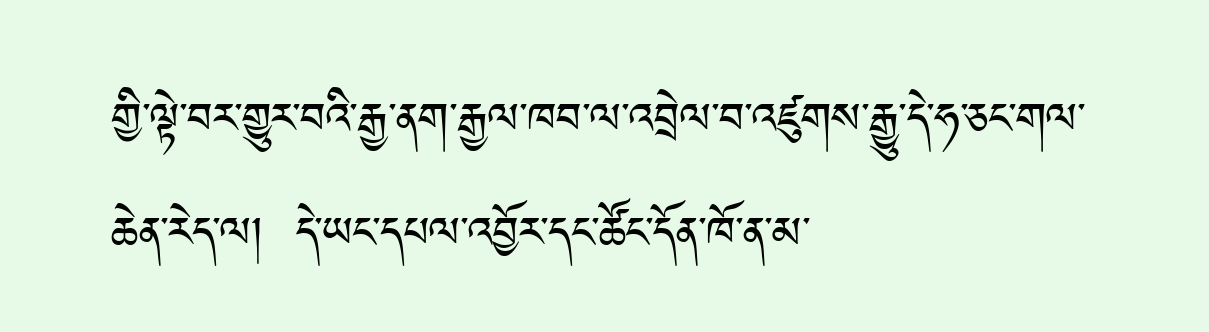གྱི་ལྟེ་བར་གྱུར་བའི་རྒྱ་ནག་རྒྱལ་ཁབ་ལ་འབྲེལ་བ་འཛུགས་རྒྱུ་དེ་ཧ་ཅང་གལ་ཆེན་རེད་ལ།  དེ་ཡང་དཔལ་འབྱོར་དང་ཚོང་དོན་ཁོ་ན་མ་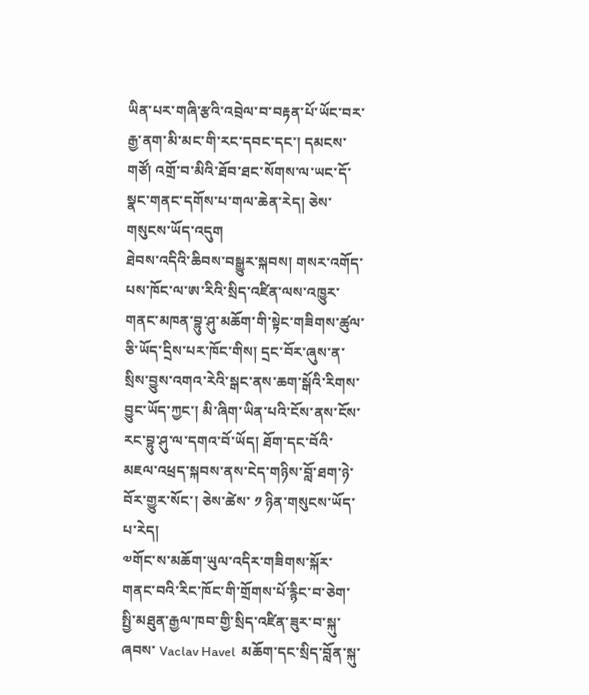ཡིན་པར་གཞི་རྩའི་འབྲེལ་བ་བརྟན་པོ་ཡོང་བར་རྒྱ་ནག་མི་མང་གི་རང་དབང་དང་། དམངས་གཙོ། འགྲོ་བ་མིའི་ཐོབ་ཐང་སོགས་ལ་ཡང་དོ་སྣང་གནང་དགོས་པ་གལ་ཆེན་རེད། ཅེས་གསུངས་ཡོད་འདུག
ཐེབས་འདིའི་ཆིབས་བསྒྱུར་སྐབས། གསར་འགོད་པས་ཁོང་ལ་ཨ་རིའི་སྲིད་འཛིན་ལས་འཁྱུར་གནང་མཁན་བྷུ་ཤུ་མཆོག་གི་སྟེང་གཟིགས་ཚུལ་ཅི་ཡོད་དྲིས་པར་ཁོང་གིས། དྲང་བོར་ཞུས་ན་སྲིས་བྱུས་འགའ་རེའི་སྒང་ནས་ཆག་སྒོའི་རིགས་བྱུང་ཡོད་ཀྱང་། མི་ཞིག་ཡིན་པའི་ངོས་ནས་ངོས་རང་བྷུ་ཤུ་ལ་དགའ་བོ་ཡོད། ཐོག་དང་བོའི་མཇལ་འཕྲད་སྐབས་ནས་ངེད་གཉིས་བློ་ཐག་ཉེ་བོར་གྱུར་སོང་། ཅེས་ཚེས་ ༡ ཉིན་གསུངས་ཡོད་པ་རེད།
༧གོང་ས་མཆོག་ཡུལ་འདིར་གཟིགས་སྐོར་གནང་བའི་རིང་ཁོང་གི་གྲོགས་པོ་རྙིང་བ་ཅེག་སྤྱི་མཐུན་རྒྱལ་ཁབ་གྱི་སྲིད་འཛིན་ཟུར་བ་སྐུ་ཞབས་ Vaclav Havel  མཆོག་དང་སྲིད་བློན་སྐུ་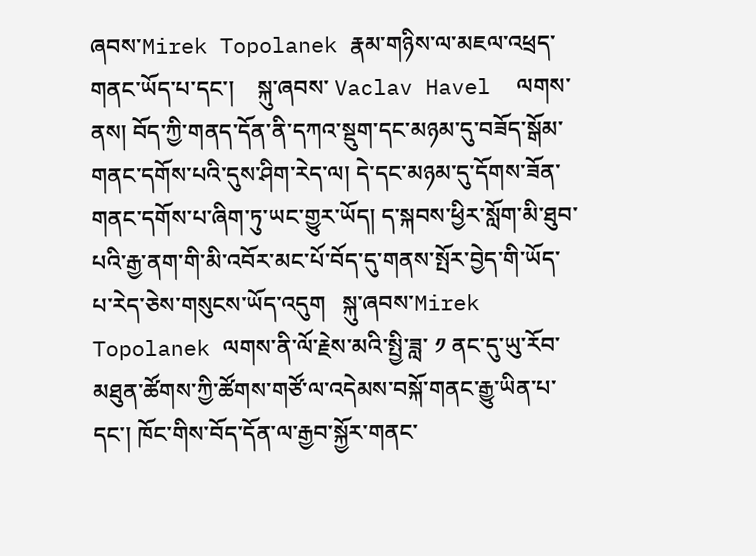ཞབས་Mirek Topolanek རྣམ་གཉིས་ལ་མཇལ་འཕྲད་གནང་ཡོད་པ་དང་།    སྐུ་ཞབས་ Vaclav Havel  ལགས་ནས། བོད་ཀྱི་གནད་དོན་ནི་དཀའ་སྡུག་དང་མཉམ་དུ་བཟོད་སྒོམ་གནང་དགོས་པའི་དུས་ཤིག་རེད་ལ། དེ་དང་མཉམ་དུ་དོགས་ཟོན་གནང་དགོས་པ་ཞིག་ཏུ་ཡང་གྱུར་ཡོད། ད་སྐབས་ཕྱིར་སློག་མི་ཐུབ་པའི་རྒྱ་ནག་གི་མི་འབོར་མང་པོ་བོད་དུ་གནས་སྤོར་བྱེད་གི་ཡོད་པ་རེད་ཅེས་གསུངས་ཡོད་འདུག   སྐུ་ཞབས་Mirek Topolanek ལགས་ནི་ལོ་རྗེས་མའི་སྤྱི་ཟླ་ ༡ ནང་དུ་ཡུ་རོབ་མཐུན་ཚོགས་ཀྱི་ཚོགས་གཙོ་ལ་འདེམས་བསྐོ་གནང་རྒྱུ་ཡིན་པ་དང་། ཁོང་གིས་བོད་དོན་ལ་རྒྱབ་སྐྱོར་གནང་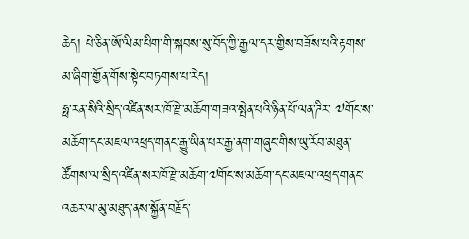ཆེད། པེ་ཅིན་ཨོ་ལིམ་པིག་གི་སྐབས་སུ་བོད་ཀྱི་རྒྱལ་དར་གྱིས་བཟོས་པའི་རྟགས་མ་ཞིག་གྱོན་གོས་སྟེང་བཏགས་པ་རེད།
ཧྥ་རན་སིའི་སྲིད་འཛིན་སར་ཁོ་རྫེ་མཆོག་གཟའ་སྤེན་པའི་ཉིན་པོ་ལན་ཌིར་ ༧གོང་ས་མཆོག་དང་མཇལ་འཕྲད་གནང་རྒྱུ་ཡིན་པར་རྒྱ་ནག་གཞུང་གིས་ཡུ་རོབ་མཐུན་ཚོགས་ལ་སྲིད་འཛིན་སར་ཁོ་རྫེ་མཆོག་༧གོང་ས་མཆོག་དང་མཇལ་འཕྲད་གནང་འཆར་ལ་མུ་མཐུད་ནས་སྐྱོན་བརྗོད་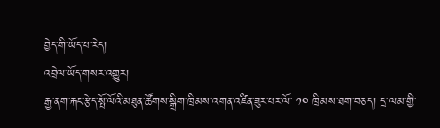བྱེད་གི་ཡོད་པ་རེད།
འབྲེལ་ཡོད་གསར་འགྱུར།
རྒྱ་ནག་རྐང་རྩེད་སྤོ་ལོའི་མཐུན་ཚོགས་སྒྲིག་ཁྲིམས་འགན་འཛིན་ཟུར་པར་ལོ་ ༡༠ ཁྲིམས་ཐག་བཅད། དྲ་ལམ་གྱི་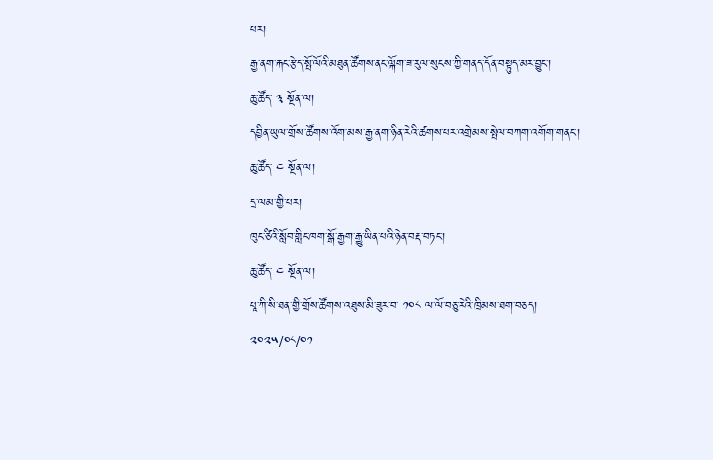པར།
རྒྱ་ནག་རྐང་རྩེད་སྤོ་ལོའི་མཐུན་ཚོགས་ནང་ལྐོག་ཟ་རུལ་སུངས་ཀྱི་གནད་དོན་བསྟུད་མར་བྱུང་།
ཆུ་ཚོད་ ༣ སྔོན་ལ།
དབྱིན་ཡུལ་གྲོས་ཚོགས་འོག་མས་རྒྱ་ནག་ཉིན་རེའི་ཚགས་པར་འགྲེམས་སྤེལ་བཀག་འགོག་གནང་།
ཆུ་ཚོད་ ༤ སྔོན་ལ།
དྲ་ལམ་གྱི་པར།
ཁུང་ཙིའི་སློབ་གླིང་ཁག་སྒོ་རྒྱག་རྒྱུ་ཡིན་པའི་ཉེན་བརྡ་བཏང་།
ཆུ་ཚོད་ ༤ སྔོན་ལ།
པཱ་ཀི་སི་ཐན་གྱི་གྲོས་ཚོགས་འཐུས་མི་ཟུར་བ་ ༡༠༨ ལ་ལོ་བཅུ་རེའི་ཁྲིམས་ཐག་བཅད།
༢༠༢༥/༠༨/༠༡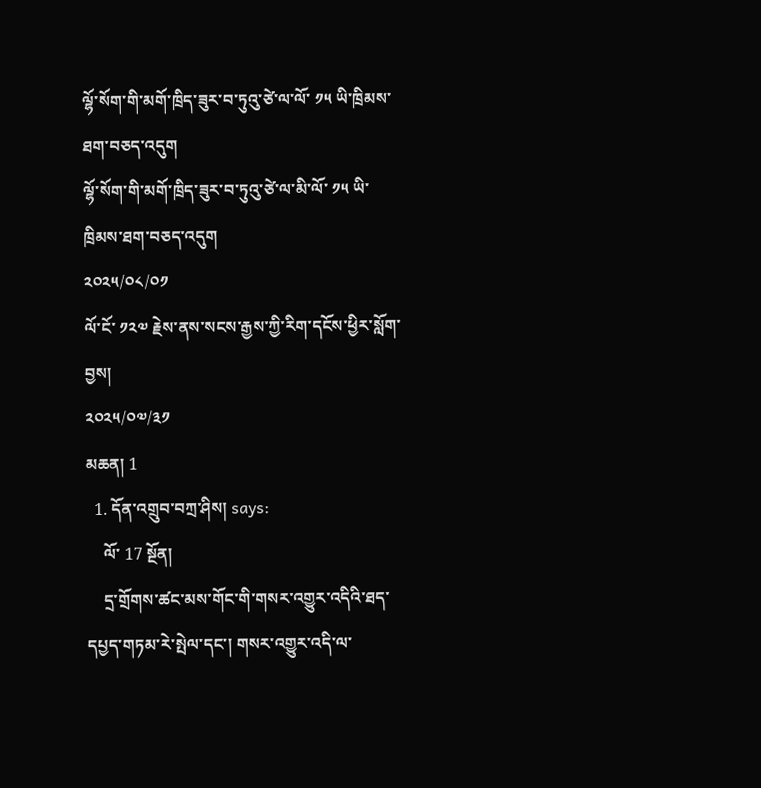ལྷོ་སོག་གི་མགོ་ཁྲིད་ཟུར་བ་ཏུའུ་ཙེ་ལ་ལོ་ ༡༥ ཡི་ཁྲིམས་ཐག་བཅད་འདུག
ལྷོ་སོག་གི་མགོ་ཁྲིད་ཟུར་བ་ཏུའུ་ཙེ་ལ་མི་ལོ་ ༡༥ ཡི་ཁྲིམས་ཐག་བཅད་འདུག
༢༠༢༥/༠༨/༠༡
ལོ་ངོ་ ༡༢༧ རྗེས་ནས་སངས་རྒྱས་ཀྱི་རིག་དངོས་ཕྱིར་སློག་བྱས།
༢༠༢༥/༠༧/༣༡
མཆན། 1
  1. དོན་འགྲུབ་བཀྲ་ཤིས། says:
    ལོ་ 17 སྔོན།
    དྲ་གྲོགས་ཚང་མས་གོང་གི་གསར་འགྱུར་འདིའི་ཐད་དཔྱད་གཏམ་རེ་སྤེལ་དང་། གསར་འགྱུར་འདི་ལ་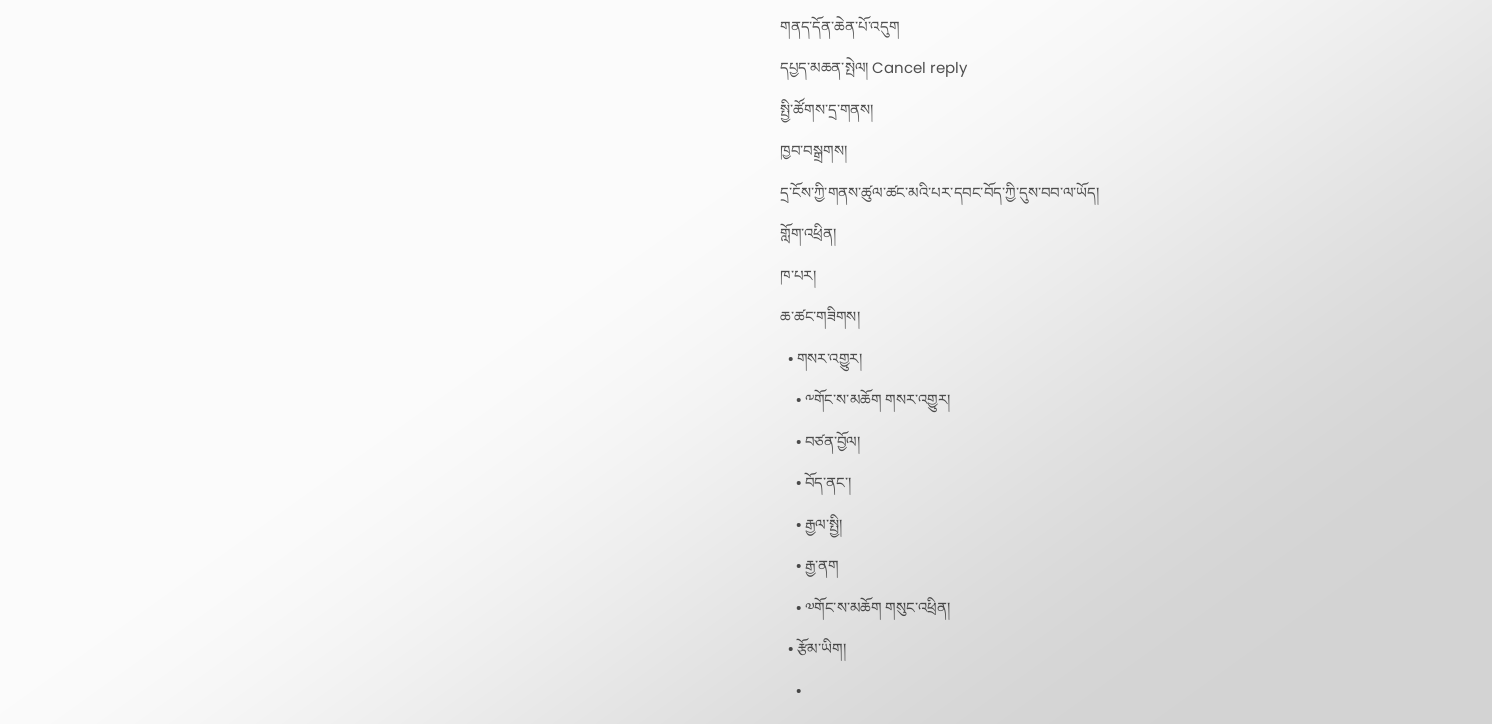གནད་དོན་ཆེན་པོ་འདུག
དཔྱད་མཆན་སྤེལ། Cancel reply
སྤྱི་ཚོགས་དྲ་གནས།
ཁྱབ་བསྒྲགས།
དྲ་ངོས་ཀྱི་གནས་ཚུལ་ཚང་མའི་པར་དབང་བོད་ཀྱི་དུས་བབ་ལ་ཡོད།
གློག་འཕྲིན།
ཁ་པར།
ཆ་ཚང་གཟིགས།
  • གསར་འགྱུར།
    • ༸གོང་ས་མཆོག གསར་འགྱུར།
    • བཙན་བྱོལ།
    • བོད་ནང་།
    • རྒྱལ་སྤྱི།
    • རྒྱ་ནག
    • ༧གོང་ས་མཆོག གསུང་འཕྲིན།
  • རྩོམ་ཡིག།
    •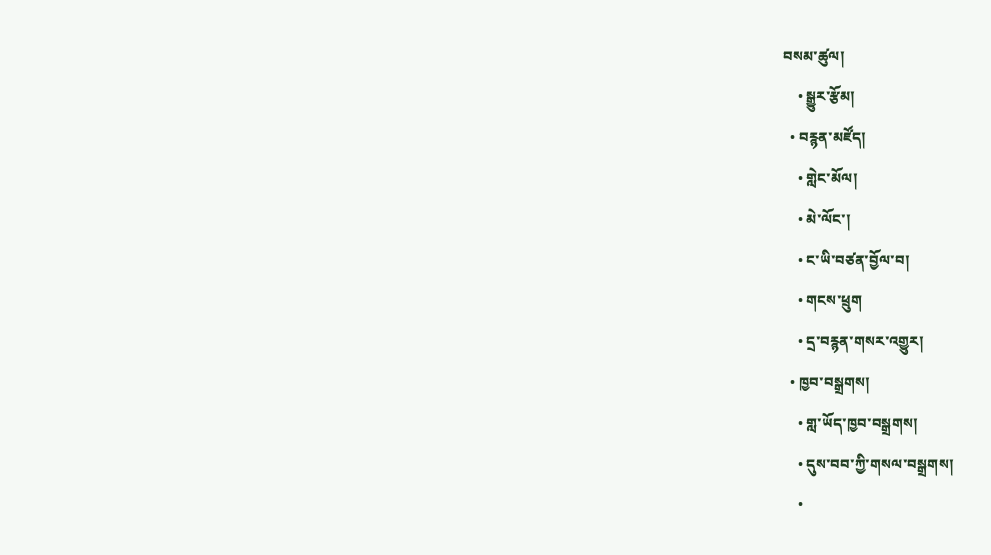བསམ་ཚུལ།
    • སྒྱུར་རྩོམ།
  • བརྙན་མཛོད།
    • གླེང་མོལ།
    • མེ་ལོང་།
    • ང་ཡི་བཙན་བྱོལ་བ།
    • གངས་ཕྲུག
    • དྲ་བརྙན་གསར་འགྱུར།
  • ཁྱབ་བསྒྲགས།
    • གླ་ཡོད་ཁྱབ་བསྒྲགས།
    • དུས་བབ་ཀྱི་གསལ་བསྒྲགས།
    •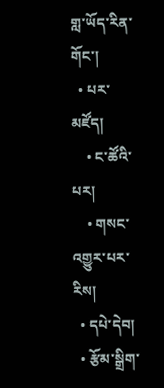གླ་ཡོད་རིན་གོང་།
  • པར་མཛོད།
    • ང་ཚོའི་པར།
    • གསང་འགྱུར་པར་རིས།
  • དཔེ་དེབ།
  • རྩོམ་སྒྲིག་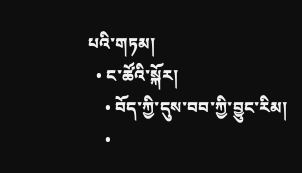པའི་གཏམ།
  • ང་ཚོའི་སྐོར།
    • བོད་ཀྱི་དུས་བབ་ཀྱི་བྱུང་རིམ།
    •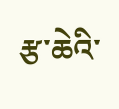རྩ་ཆེའི་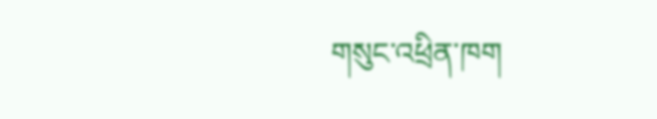གསུང་འཕྲིན་ཁག